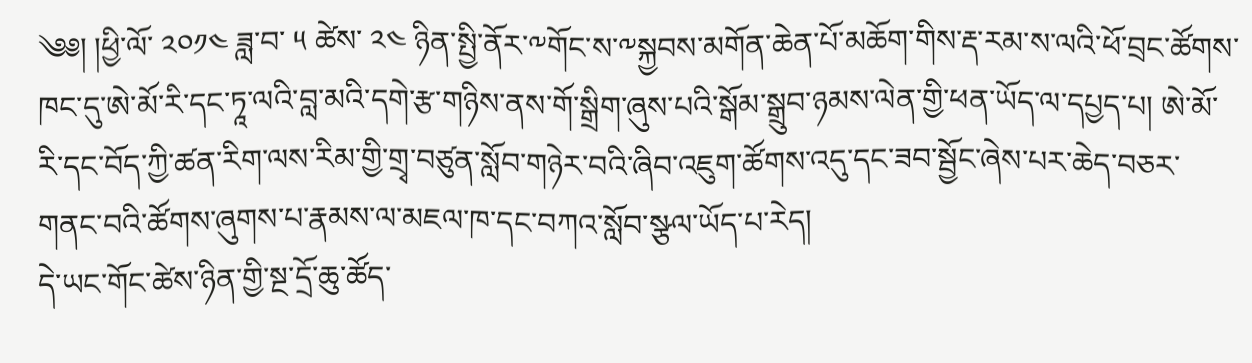༄༅། །ཕྱི་ལོ་ ༢༠༡༤ ཟླ་བ་ ༥ ཚེས་ ༢༤ ཉིན་སྤྱི་ནོར་༸གོང་ས་༸སྐྱབས་མགོན་ཆེན་པོ་མཆོག་གིས་རྡ་རམ་ས་ལའི་ཕོ་བྲང་ཚོགས་ཁང་དུ་ཨེ་མོ་རི་དང་ཏཱ་ལའི་བླ་མའི་དགེ་རྩ་གཉིས་ནས་གོ་སྒྲིག་ཞུས་པའི་སྒོམ་སྒྲུབ་ཉམས་ལེན་གྱི་ཕན་ཡོད་ལ་དཔྱད་པ། ཨེ་མོ་རི་དང་བོད་ཀྱི་ཚན་རིག་ལས་རིམ་གྱི་གྲྭ་བཙུན་སློབ་གཉེར་བའི་ཞིབ་འཇུག་ཚོགས་འདུ་དང་ཟབ་སྦྱོང་ཞེས་པར་ཆེད་བཅར་གནང་བའི་ཚོགས་ཞུགས་པ་རྣམས་ལ་མཇལ་ཁ་དང་བཀའ་སློབ་སྩལ་ཡོད་པ་རེད།
དེ་ཡང་གོང་ཚེས་ཉིན་གྱི་སྔ་དྲོ་ཆུ་ཚོད་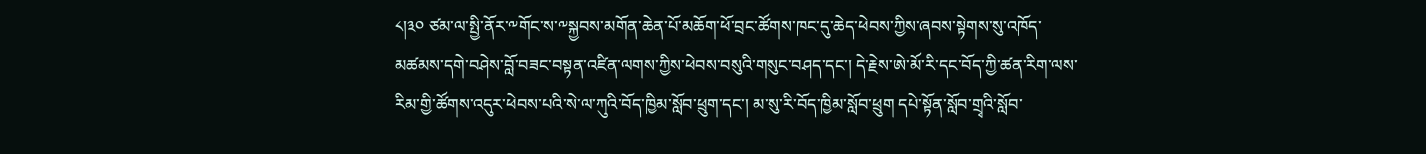༨།༣༠ ཙམ་ལ་སྤྱི་ནོར་༸གོང་ས་༸སྐྱབས་མགོན་ཆེན་པོ་མཆོག་ཕོ་བྲང་ཚོགས་ཁང་དུ་ཆེད་ཕེབས་ཀྱིས་ཞབས་སྟེགས་སུ་འཁོད་མཚམས་དགེ་བཤེས་བློ་བཟང་བསྟན་འཛིན་ལགས་ཀྱིས་ཕེབས་བསུའི་གསུང་བཤད་དང་། དེ་རྗེས་ཨེ་མོ་རི་དང་བོད་ཀྱི་ཚན་རིག་ལས་རིམ་གྱི་ཚོགས་འདུར་ཕེབས་པའི་སེ་ལ་ཀུའི་བོད་ཁྱིམ་སློབ་ཕྲུག་དང་། མ་སུ་རི་བོད་ཁྱིམ་སློབ་ཕྲུག དཔེ་སྟོན་སློབ་གྲྭའི་སློབ་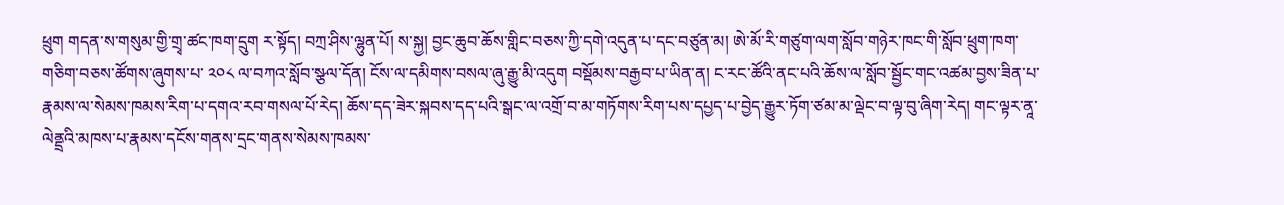ཕྲུག གདན་ས་གསུམ་གྱི་གྲྭ་ཚང་ཁག་དྲུག ར་སྟོད། བཀྲ་ཤིས་ལྷུན་པོ། ས་སྐྱ། བྱང་ཆུབ་ཆོས་གླིང་བཅས་ཀྱི་དགེ་འདུན་པ་དང་བཙུན་མ། ཨེ་མོ་རི་གཙུག་ལག་སློབ་གཉེར་ཁང་གི་སློབ་ཕྲུག་ཁག་གཅིག་བཅས་ཚོགས་ཞུགས་པ་ ༢༠༨ ལ་བཀའ་སློབ་སྩལ་དོན། ངོས་ལ་དམིགས་བསལ་ཞུ་རྒྱུ་མི་འདུག བསྡོམས་བརྒྱབ་པ་ཡིན་ན། ང་རང་ཚོའི་ནང་པའི་ཆོས་ལ་སློབ་སྦྱོང་གང་འཚམ་བྱས་ཟིན་པ་རྣམས་ལ་སེམས་ཁམས་རིག་པ་དགའ་རབ་གསལ་པོ་རེད། ཆོས་དད་ཟེར་སྐབས་དད་པའི་སྒང་ལ་འགྲོ་བ་མ་གཏོགས་རིག་པས་དཔྱད་པ་བྱེད་རྒྱུར་ཏོག་ཙམ་མ་ལྡེང་བ་ལྟ་བུ་ཞིག་རེད། གང་ལྟར་ནཱ་ལེནྡྲའི་མཁས་པ་རྣམས་དངོས་གནས་དྲང་གནས་སེམས་ཁམས་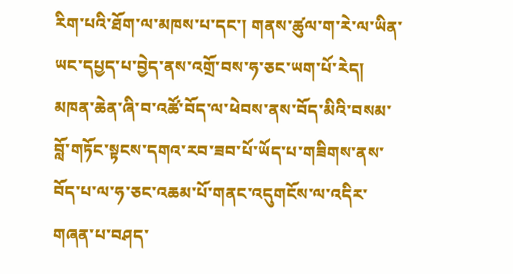རིག་པའི་ཐོག་ལ་མཁས་པ་དང་། གནས་ཚུལ་ག་རེ་ལ་ཡིན་ཡང་དཔྱད་པ་བྱེད་ནས་འགྲོ་བས་ཧ་ཅང་ཡག་པོ་རེད། མཁན་ཆེན་ཞི་བ་འཚོ་བོད་ལ་ཕེབས་ནས་བོད་མིའི་བསམ་བློ་གཏོང་སྟངས་དགའ་རབ་ཟབ་པོ་ཡོད་པ་གཟིགས་ནས་བོད་པ་ལ་ཧ་ཅང་འཆམ་པོ་གནང་འདུགངོས་ལ་འདིར་གཞན་པ་བཤད་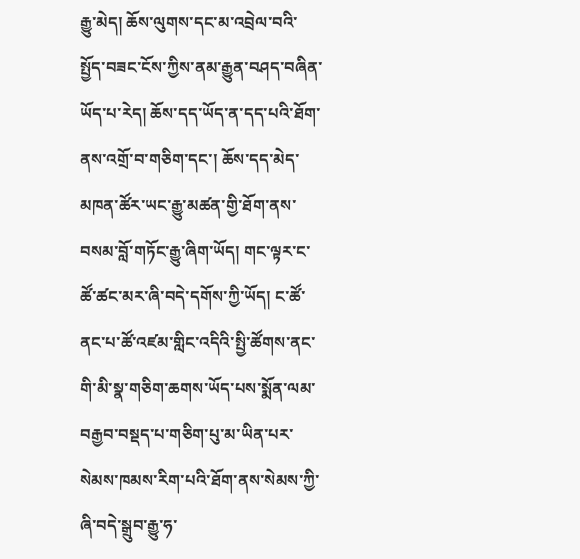རྒྱུ་མེད། ཆོས་ལུགས་དང་མ་འབྲེལ་བའི་སྤྱོད་བཟང་ངོས་ཀྱིས་ནམ་རྒྱུན་བཤད་བཞིན་ཡོད་པ་རེད། ཆོས་དད་ཡོད་ན་དད་པའི་ཐོག་ནས་འགྲོ་བ་གཅིག་དང་། ཆོས་དད་མེད་མཁན་ཚོར་ཡང་རྒྱུ་མཚན་གྱི་ཐོག་ནས་བསམ་བློ་གཏོང་རྒྱུ་ཞིག་ཡོད། གང་ལྟར་ང་ཚོ་ཚང་མར་ཞི་བདེ་དགོས་ཀྱི་ཡོད། ང་ཚོ་ནང་པ་ཚོ་འཛམ་གླིང་འདིའི་སྤྱི་ཚོགས་ནང་གི་མི་སྣ་གཅིག་ཆགས་ཡོད་པས་སྨོན་ལམ་བརྒྱབ་བསྡད་པ་གཅིག་པུ་མ་ཡིན་པར་སེམས་ཁམས་རིག་པའི་ཐོག་ནས་སེམས་ཀྱི་ཞི་བདེ་སྒྲུབ་རྒྱུ་ཧ་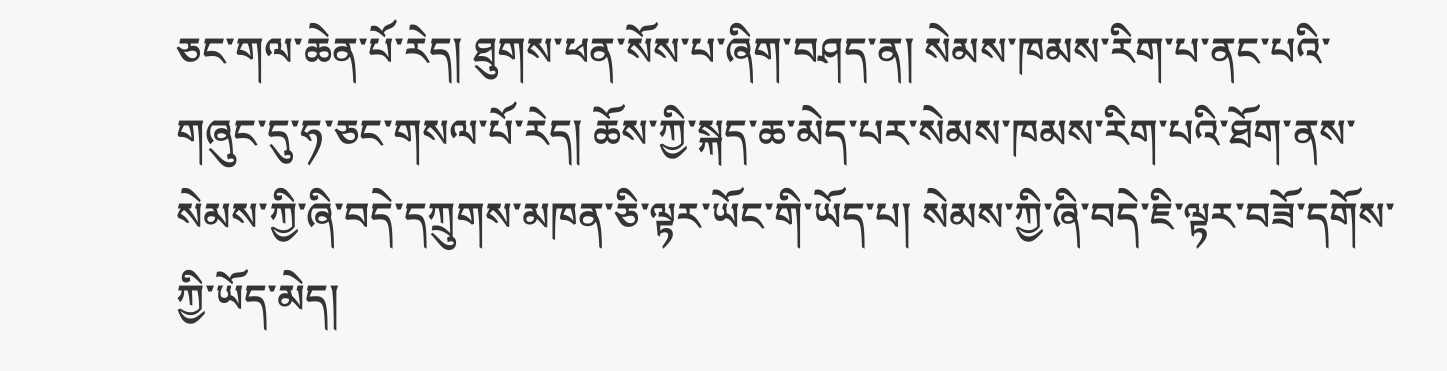ཅང་གལ་ཆེན་པོ་རེད། ཐུགས་ཕན་སོས་པ་ཞིག་བཤད་ན། སེམས་ཁམས་རིག་པ་ནང་པའི་གཞུང་དུ་ཧ་ཅང་གསལ་པོ་རེད། ཆོས་ཀྱི་སྐད་ཆ་མེད་པར་སེམས་ཁམས་རིག་པའི་ཐོག་ནས་སེམས་ཀྱི་ཞི་བདེ་དཀྲུགས་མཁན་ཅི་ལྟར་ཡོང་གི་ཡོད་པ། སེམས་ཀྱི་ཞི་བདེ་ཇི་ལྟར་བཟོ་དགོས་ཀྱི་ཡོད་མེད།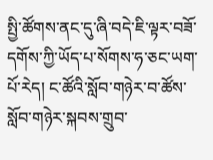སྤྱི་ཚོགས་ནང་དུ་ཞི་བདེ་ཇི་ལྟར་བཟོ་དགོས་ཀྱི་ཡོད་པ་སོགས་ཧ་ཅང་ཡག་པོ་རེད། ང་ཚོའི་སློབ་གཉེར་བ་ཚོས་སློབ་གཉེར་སྐབས་གྲུབ་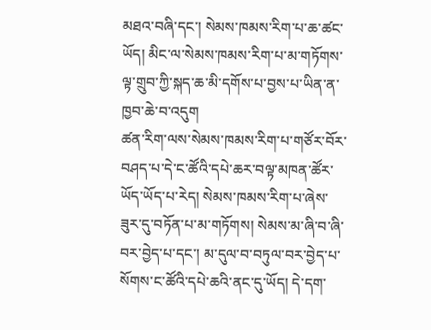མཐའ་བཞི་དང་། སེམས་ཁམས་རིག་པ་ཆ་ཚང་ཡོད། མིང་ལ་སེམས་ཁམས་རིག་པ་མ་གཏོགས་ལྟ་གྲུབ་ཀྱི་སྐད་ཆ་མི་དགོས་པ་བྱས་པ་ཡིན་ན་ཁྱབ་ཆེ་བ་འདུག
ཚན་རིག་ལས་སེམས་ཁམས་རིག་པ་གཙོར་བོར་བཤད་པ་དེ་ང་ཚོའི་དཔེ་ཆར་བལྟ་མཁན་ཚོར་ཡོད་ཡོད་པ་རེད། སེམས་ཁམས་རིག་པ་ཞེས་ཟུར་དུ་བཏོན་པ་མ་གཏོགས། སེམས་མ་ཞི་བ་ཞི་བར་བྱེད་པ་དང་། མ་དུལ་བ་བཏུལ་བར་བྱེད་པ་སོགས་ང་ཚོའི་དཔེ་ཆའི་ནང་དུ་ཡོད། དེ་དག་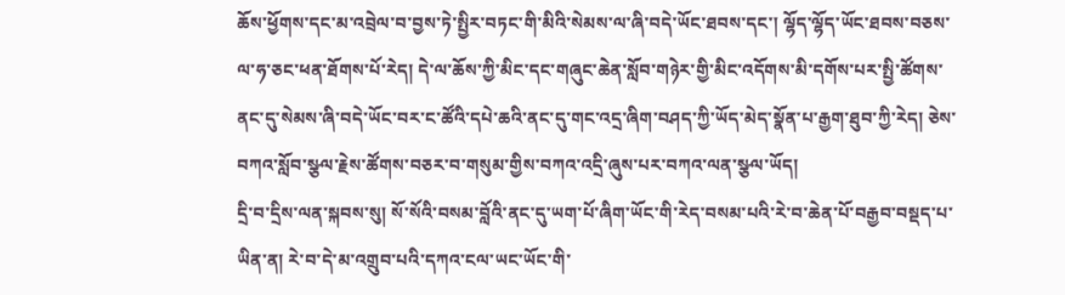ཆོས་ཕྱོགས་དང་མ་འབྲེལ་བ་བྱས་ཏེ་སྤྱིར་བཏང་གི་མིའི་སེམས་ལ་ཞི་བདེ་ཡོང་ཐབས་དང་། ལྷོད་ལྷོད་ཡོང་ཐབས་བཅས་ལ་ཧ་ཅང་ཕན་ཐོགས་པོ་རེད། དེ་ལ་ཆོས་ཀྱི་མིང་དང་གཞུང་ཆེན་སློབ་གཉེར་གྱི་མིང་འདོགས་མི་དགོས་པར་སྤྱི་ཚོགས་ནང་དུ་སེམས་ཞི་བདེ་ཡོང་བར་ང་ཚོའི་དཔེ་ཆའི་ནང་དུ་གང་འདྲ་ཞིག་བཤད་ཀྱི་ཡོད་མེད་སྣོན་པ་རྒྱག་ཐུབ་ཀྱི་རེད། ཅེས་བཀའ་སློབ་སྩལ་རྗེས་ཚོགས་བཅར་བ་གསུམ་གྱིས་བཀའ་འདྲི་ཞུས་པར་བཀའ་ལན་སྩལ་ཡོད།
དྲི་བ་དྲིས་ལན་སྐབས་སུ། སོ་སོའི་བསམ་བློའི་ནང་དུ་ཡག་པོ་ཞིག་ཡོང་གི་རེད་བསམ་པའི་རེ་བ་ཆེན་པོ་བརྒྱབ་བསྡད་པ་ཡིན་ན། རེ་བ་དེ་མ་འགྲུབ་པའི་དཀའ་ངལ་ཡང་ཡོང་གི་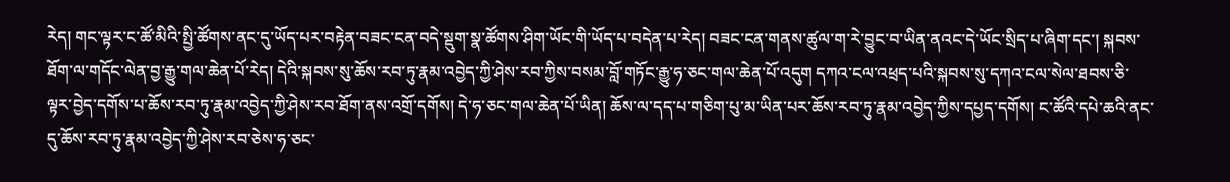རེད། གང་ལྟར་ང་ཚོ་མིའི་སྤྱི་ཚོགས་ནང་དུ་ཡོད་པར་བརྟེན་བཟང་ངན་བདེ་སྡུག་སྣ་ཚོགས་ཤིག་ཡོང་གི་ཡོད་པ་བདེན་པ་རེད། བཟང་ངན་གནས་ཚུལ་ག་རེ་བྱུང་བ་ཡིན་ནའང་དེ་ཡོང་སྲིད་པ་ཞིག་དང་། སྐབས་ཐོག་ལ་གདོང་ལེན་བྱ་རྒྱུ་གལ་ཆེན་པོ་རེད། དེའི་སྐབས་སུ་ཆོས་རབ་ཏུ་རྣམ་འབྱེད་ཀྱི་ཤེས་རབ་ཀྱིས་བསམ་བློ་གཏོང་རྒྱུ་ཧ་ཅང་གལ་ཆེན་པོ་འདུག དཀའ་ངལ་འཕྲད་པའི་སྐབས་སུ་དཀའ་ངལ་སེལ་ཐབས་ཅི་ལྟར་བྱེད་དགོས་པ་ཆོས་རབ་ཏུ་རྣམ་འབྱེད་ཀྱི་ཤེས་རབ་ཐོག་ནས་འགྲོ་དགོས། དེ་ཧ་ཅང་གལ་ཆེན་པོ་ཡིན། ཆོས་ལ་དད་པ་གཅིག་པུ་མ་ཡིན་པར་ཆོས་རབ་ཏུ་རྣམ་འབྱེད་ཀྱིས་དཔྱད་དགོས། ང་ཚོའི་དཔེ་ཆའི་ནང་དུ་ཆོས་རབ་ཏུ་རྣམ་འབྱེད་ཀྱི་ཤེས་རབ་ཅེས་ཧ་ཅང་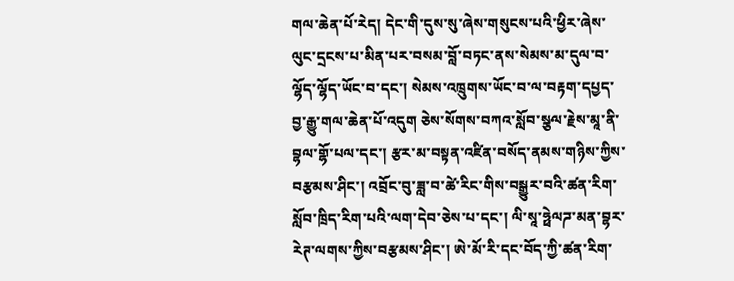གལ་ཆེན་པོ་རེད། དེང་གི་དུས་སུ་ཞེས་གསུངས་པའི་ཕྱིར་ཞེས་ལུང་དྲངས་པ་མིན་པར་བསམ་བློ་བཏང་ནས་སེམས་མ་དུལ་བ་ལྷོད་ལྷོད་ཡོང་བ་དང་། སེམས་འཁྲུགས་ཡོང་བ་ལ་བརྟག་དཔྱད་བྱ་རྒྱུ་གལ་ཆེན་པོ་འདུག ཅེས་སོགས་བཀའ་སློབ་སྩལ་རྗེས་མཱ་ནི་བྷལ་གྷོ་པལ་དང་། རྩར་མ་བསྟན་འཛིན་བསོད་ནམས་གཉིས་ཀྱིས་བརྩམས་ཤིང་། འབྲོང་བུ་ཟླ་བ་ཚེ་རིང་གིས་བསྒྱུར་བའི་ཚན་རིག་སློབ་ཁྲིད་རིག་པའི་ལག་དེབ་ཅེས་པ་དང་། ལི་སཱ་ཧྥེལཌ་མན་བྷར་རེཊ་ལགས་ཀྱིས་བརྩམས་ཤིང་། ཨེ་མོ་རི་དང་བོད་ཀྱི་ཚན་རིག་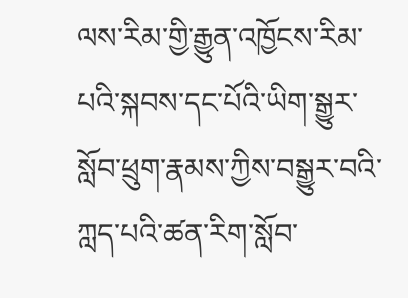ལས་རིམ་གྱི་རྒྱུན་འཁྱོངས་རིམ་པའི་སྐབས་དང་པོའི་ཡིག་སྒྱུར་སློབ་ཕྲུག་རྣམས་ཀྱིས་བསྒྱུར་བའི་ཀླད་པའི་ཚན་རིག་སློབ་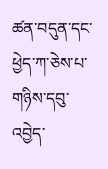ཚན་བདུན་དང་ཕྱེད་ཀ་ཅེས་པ་གཉིས་དབུ་འབྱེད་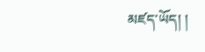མཛད་ཡོད། །